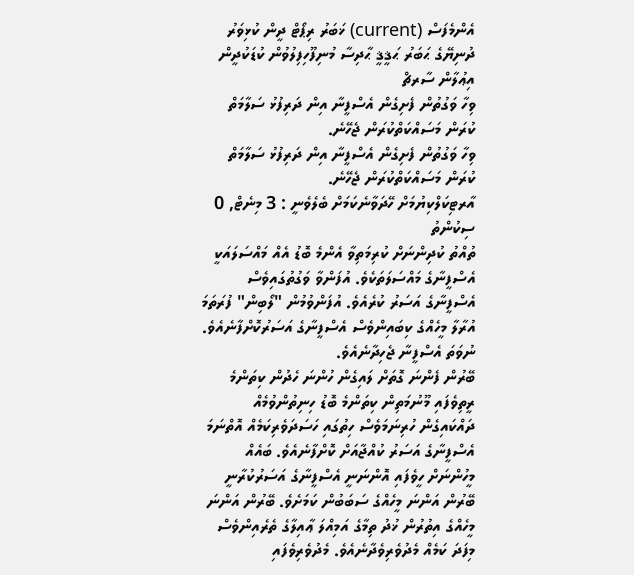އެންމެފަސް (current) ޚަބަރު ރިޕޯޓް ދީން ކުޅިވަރު ދުނިޔޭގެ ޙަބަރު ޙަޤީޤީ ޙާދިސާ މުނިފޫހިފިލުވުން ކުޑަކުދީން އިޢުލާން ސާރޗް
ވިހާ ވަގުތުން ފެށިގެން އެސްފީނާ އިން ދަރިފުޅު ސަލާމަތް ކުރަން މަސައްކަތްކުރަން ޖެހޭނެ.
ވިހާ ވަގުތުން ފެށިގެން އެސްފީނާ އިން ދަރިފުޅު ސަލާމަތް ކުރަން މަސައްކަތްކުރަން ޖެހޭނެ.
އާރޓިކަލްކިޔުމަށް ހޭދަވާނެކަމަށް ބެލެވެނީ : 3 މިނެޓް, 0 ސިކުންތު
ތުއްތު ކުދިންނަށް ކުރިމަތިވާ އެންމެ ބޮޑު އެއް މައްސަލައަކީ އެސްފީނާގެ މައްސަލަތަކެވެ. އުފަންވާ ވަގުތުގައިވެސް އެސްފީނާގެ އަސަރު ކުރެއެވެ. އުފަންވުމުން "ލޯބިން" ފުރަތަމަ އުރާލާ މީހެއްގެ ކިބައިންވެސް އެސްފީނާގެ އަސަރުކޮށްފާނެއެވެ. ނުވަތަ އެސްފީނާ ޖެހިދާނެއެވެ.
ބޭރުން ފެންނަ ގޮތަށް ލައިގެން ހުންނަ ހެދުން ކިތަންމެ ރީތިވެފައި މޫނުމަތިން ކިތަންމެ ބޮޑު ހިނިތުންވުމެއް ދައްކައިގެން ހުރިނަމަވެސް ހިތުގައި ހަސަދަވެރިކަމެއް އޮތްނަމަ އެސްފީނާގެ އަސަރު ކުއްޖާއަށް ކޮށްފާނެއެވެ. ބައެއް މީހުންނަށް ހީވެފައި އޮންނަނީ އެސްފީނާގެ އަސަރުކުރާނީ ބޭރުން އަންނަ މީހެއްގެ ސަބަބުން ކަމަށެވެ. ބޭރުން އަންނަ މީހެއްގެ އިތުރުން ޚުދު ތިމާގެ އަމިއްލަ ޢާއިލާގެ ތެރެއިންވެސް މިފަދަ ކަމެއް މެދުވެރިވެދާނެއެވެ. މެދުވެރިވެފައި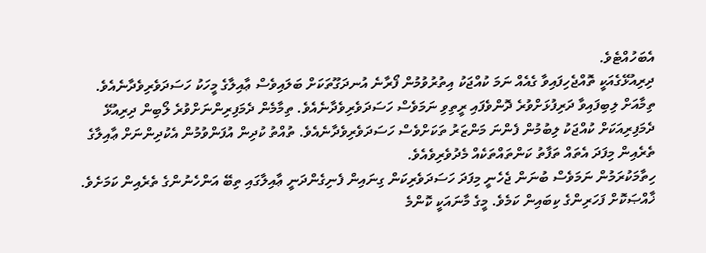އެބަހުއްޓެވެ.
ދިރިއުޅޭގެއަކީ ތޮއްޖެހިފައިވާ ގެއެއް ނަމަ ކުއްޖަކު އިތުރުވުމުން ފޯރާނެ އުނދަގޫތަކަށް ބަލައިވެސް ޢާއިލާގެ މީހަކު ހަސަދަވެރިވެދާނެއެވެ. ތިމާއަށް ލިބިފައިވާ ދަރިފުޅަށްވުރެ ދޮންވެފައި ރީތިވި ނަމަވެސް ހަސަދަވެރިވެދާނެއެވެ. ތިމާމެން ދެމަފިރިންނަށްވުރެ ލޯބިން ދިރިއުޅޭ ދެމަފިރިއަކަށް ކުއްޖަކު ލިބުމުން ފެންނަ މަންޒަރު ތަކަށްވެސް ހަސަދަވެރިވެދާނެއެވެ. ތުއްތު ކުދިން އުފަންވުމުން އެކުދިންނަށް ޢާއިލާގެ ތެރެއިން މިފަދަ އެތައް ތަފާތު ކަންތައްތަކެއް މެދުވެރިވެއެވެ.
ހިތާމަކުރަމުން ނަމަވެސް ބުނަން ޖެހެނީ މިފަދަ ހަސަދަވެރިކަން ގިނައިން ފެނިގެންދަނީ ޢާއިލާގައި ތިބޭ އަންހެނުންގެ ތެރެއިން ކަމަށެވެ. ޚާއްޞަކޮށް ފަހަރިންގެ ކިބައިން ކަމެވެ. މީގެ މާނައަކީ ކޮންމެ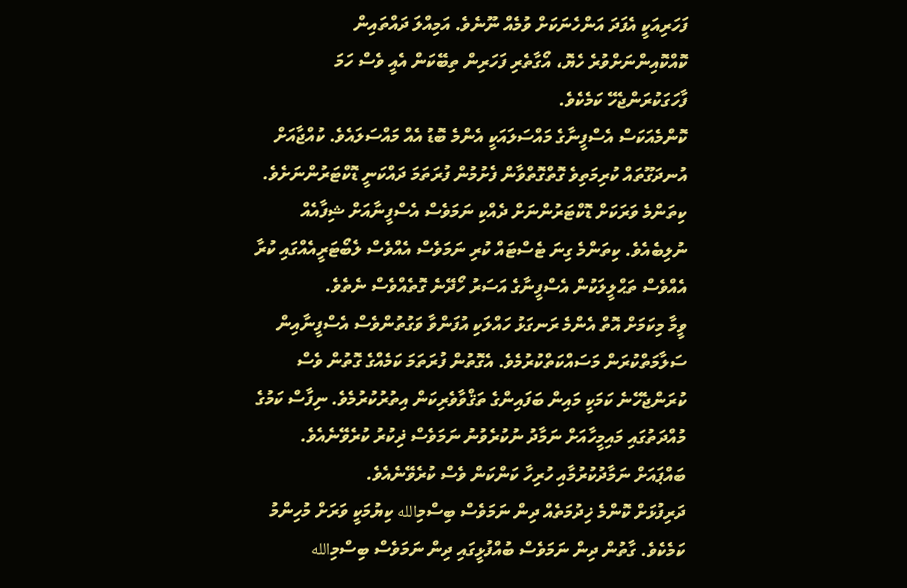ފަހަރިއަކީ އެފަދަ އަންހެނަކަށް ވުމެއް ނޫނެވެ. އަމިއްލަ ދައްތައިން ކޮއްކޮއިންނަށްވުރެ ހެޔޮ، އޯގާތެރި ފަހަރިން ތިބޭކަން އެއީ ވެސް ހަމަ ފާހަގަކުރަންޖެހޭ ކަމެކެވެ.
ކޮންމެއަކަސް އެސްފީނާގެ މައްސަލައަކީ އެންމެ ބޮޑު އެއް މައްސަލައެވެ. ކުއްޖާއަށް އުނދަގޫތައް ކުރިމަތިވެ ގޮތްގޮތްވާން ފެށުމުން ފުރަތަމަ ދައްކަނީ ޑޮކްޓަރުންނަށެވެ. ކިތަންމެ ވަރަކަށް ޑޮކްޓަރުންނަށް ދެއްކި ނަމަވެސް އެސްފީނާއަށް ޝިފާއެއް ނުލިބެއެވެ. ކިތަންމެ ގިނަ ޓެސްޓައް ކުރި ނަމަވެސް އެއްވެސް ލެބޯޓަރީއެއްގައި ކުރާ އެއްވެސް ތަޙްލީލަކުން އެސްފީނާގެ އަސަރު ހޯދޭނެ ގޮތެއްވެސް ނެތެވެ.
ވީމާ މިކަމަށް އޮތް އެންމެ ރަނގަޅު ހައްލަކި އުފަންވާ ވަގުތުންވެސް އެސްފީނާއިން ސަލާމަތްކުރަން މަސައްކަތްކުރުމެވެ. އެގޮތުން ފުރަތަމަ ކަމެއްގެ ގޮތުން ވެސް ކުރަންޖެހޭނެ ކަމަކީ މައިން ބަފައިންގެ ތަޤްވާވެރިކަން އިތުރުކުރުމެވެ. ނިފާސް ކަމުގެ މުއްދަތުގައި މައިމީހާއަށް ނަމާދު ނުކުރެވުނު ނަމަވެސް ޛިކުރު ކުރެވޭނެއެވެ. ބައްޕައަށް ނަމާދުކުރުމާއި ހުރިހާ ކަންކަން ވެސް ކުރެވޭނެއެވެ.
ދަރިފުޅަށް ކޮންމެ ޚިދުމަތެއް ދިން ނަމަވެސް ބިސްމިالله ކިޔުމަކީ ވަރަށް މުހިންމު ކަމެކެވެ. ގާތުން ދިން ނަމަވެސް ބުއްފުޅީގައި ދިން ނަމަވެސް ބިސްމިالله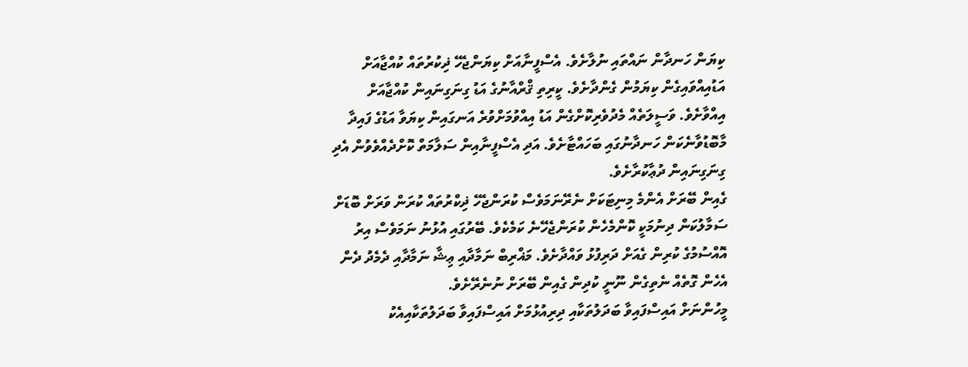ކިޔަން ހަނދާން ނައްތައި ނުލާށެވެ. އެސްފީނާއަށް ކިޔަންޖެހޭ ޛިކުރުތައް ކުއްޖާއަށް އަޑުއިއްވައިގެން ކިޔަމުން ގެންދާށެވެ. ކީރިތި ޤްރްއާނުގެ އަޑު ގިނަގިނައިން ކުއްޖާއަށް އިއްވާށެވެ. ވަސީލަތެއް މެދުވެރިކޮށްގެން އަޑު އިއްވުމަށްވުރެ އަނގައިން ކިޔަވާ އަޑުގެ ފައިދާ މާބޮޑުވާނެކަން ހަނދާނުގައި ބަހައްޓާށެވެ. އަދި އެސްފީނާއިން ސަލާމަތް ކޮށްދެއްވެވުން އެދި ގިނަގިނައިން ދުޢާކުރާށެވެ.
ގެއިން ބޭރަށް އެންމެ މިނިޓަކަށް ނެރޭނަމަވެސް ކުރަންޖެހޭ ޛިކްރުތައް ކުރަން ވަރަށް ބޮޑަށް ސަމާލުކަން ދިނުމަކީ ކޮންމެހެން ކުރަންޖެހޭނެ ކަމެކެވެ. ބޭރުގައި އުޅުނު ނަމަވެސް އިރު އޮއްސުމުގެ ކުރިން ގެއަށް ދަރިފުޅު ވައްދާށެވެ. މަޣްރިބް ނަމާދާއި ޢިޝާ ނަމާދާއި ދެމެދު ދެން އެހެން ގޮތެއް ނެތިގެން ނޫނީ ކުދިން ގެއިން ބޭރަށް ނުނެރޭށެވެ.
މީހުންނަށް އައިސްފައިވާ ބަދަލުތަކާއި ދިރިއުޅުމަށް އައިސްފައިވާ ބަދަލުތަކާއިއެކު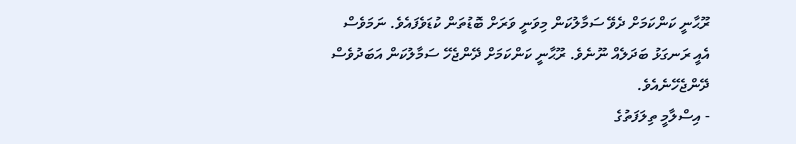ރޫޙާނީ ކަންކަމަށް ދެވޭ ސަމާލުކަން މިވަނީ ވަރަށް ބޮޑުތަން ކުޑަވެފައެވެ. ނަމަވެސް އެއީ ރަނގަޅު ބަދަލެއް ނޫނެވެ. ރޫޙާނީ ކަންކަމަށް ދޭންޖެހޭ ސަމާލުކަން އަބަދުވެސް ދޭންޖެހޭނެއެވެ.
- އިސްލާމީ ތިލަފަތުގެ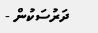ދަރުސަކުން -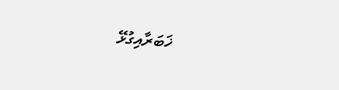ޚަބަރާއިގުޅޭ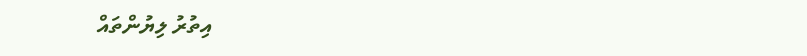އިތުރު ލިޔުންތައް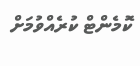ކޮމެންޓް ކުރެއްވުމަށް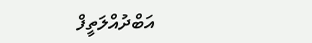އަބްދުއްލަތީފް